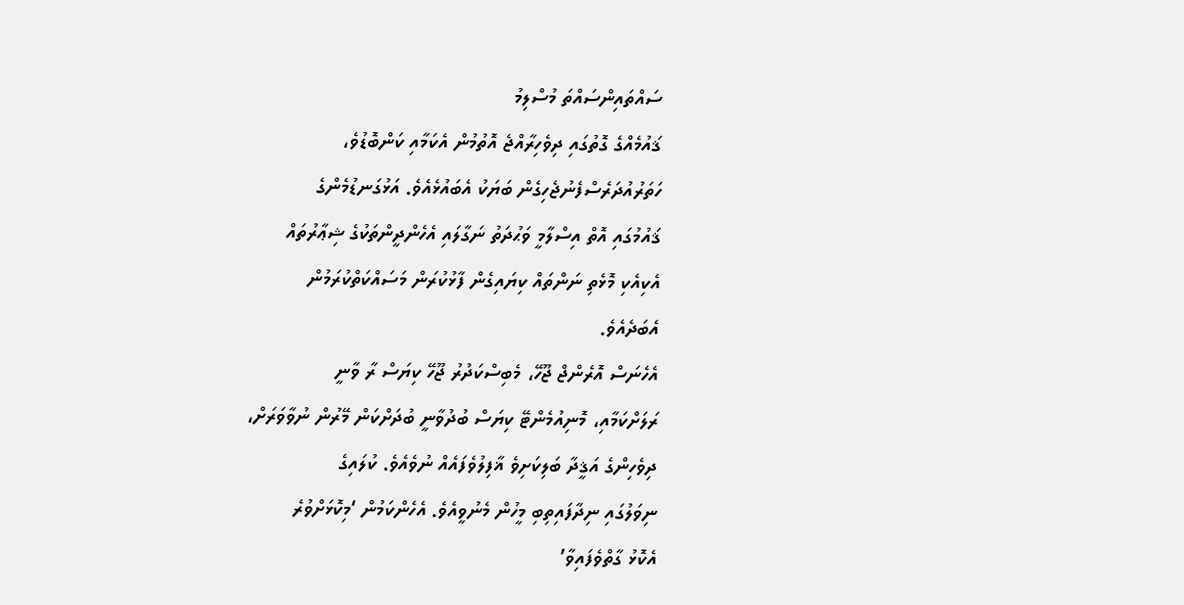ސައްތައިންސައްތަ މުސްލިމު
ޤައުމެއްގެ ގޮތުގައި ދިވެހިރާއްޖެ އޮތުމުން އެކަމާއި ކަންބޮޑުވެ،
ހަތަރުއުދަރެސްފެނުޖެހިގެން ބަޔަކު އެބައުޅެއެވެ. އަޅުގަނޑުމެންގެ
ޤައުމުގައި އޮތް އިސްލާމީ ވަޙުދަތު ނަގާލައި އެހެންދީންތަކުގެ ޝިޢާރުތައް
އެކިއެކި މޮޅެތި ނަންތައް ކިޔައިގެން ފާޅުކުރަން މަސައްކަތްކުރަމުން
އެބަދެއެވެ.
އެހެނަސް އޮރެންޖް ޖޫހޭ، މެބިސްކަދުރު ޖޫހޭ ކިޔަސް ރާ ވާނީ
ރަލަށްކަމާއި، މޮނިއުމެންޓޭ ކިޔަސް ބުދުވާނީ ބުދަށްކަން މޭރުން ނުވާވަރަށް،
ދިވެހިންގެ އަޤީދާ ބަލިކަށިވެ ޣާފިލުވެފައެއް ނުވެއެވެ. ކުލައިގެ
ނިވަލުގައި ނިދާފައިތިބި މީހުން މެނުވީއެވެ. އެހެންކަމުން ‘މިކޮޅަށްވުރެ
އެކޮޅު ގާތްވެފައިވާ’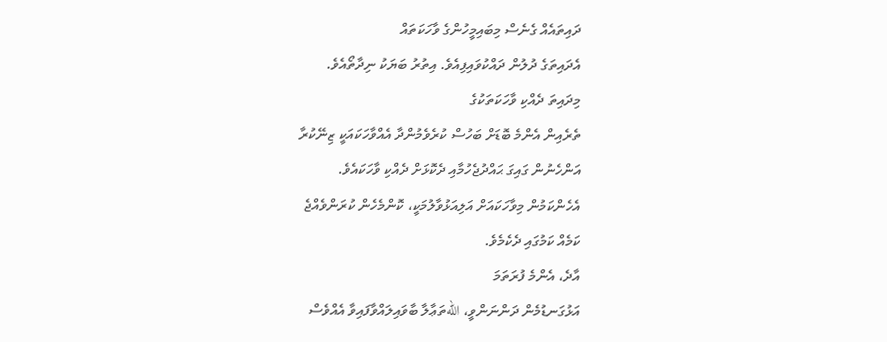ދައިތައެއް ގެނެސް މިބައިމީހުންގެ ވާހަކަތައް
އެދައިތަގެ ދުލުން ދައްކުވައިފިއެވެ. އިތުރު ބަޔަކު ނިދާތޯއެވެ.
މިދައިތަ ދެއްކި ވާހަކަތަކުގެ
ތެރެއިން އެންމެ ބޮޑަށް ބަހުސް ކުރެވެމުންދާ އެއްވާހަކައަކީ ޒިނޭކުރާ
އަންހެނުން ގައިގަ ޙައްދުޖެހުމާއި ދެކޮޅަށް ދެއްކި ވާހަކައެވެ.
އެހެންކަމުން މިވާހަކައަށް އަލިއަޅުވާލުމަކީ، ކޮންމެހެން ކުރަންވެއްޖެ
ކަމެއް ކަމުގައި ދެކެމެވެ.
އާދެ، އެންމެ ފުރަތަމަ
އަޅުގަނޑުމެން ދަންނަންވީ، اللهތަޢާލާ ބާވައިލައްވާފައިވާ އެއްވެސް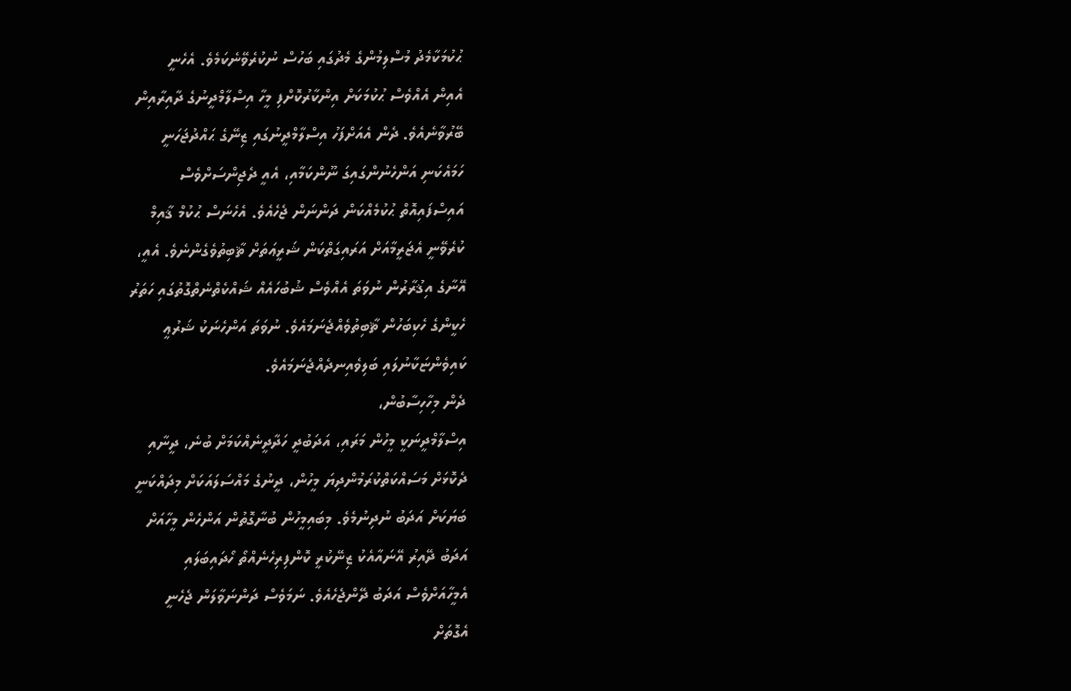ޙުކުމަކާމެދު މުސްލިމުންގެ މެދުގައި ބަހުސް ނުކުރެވޭނެކަމެވެ. އެހެނީ
އެއިން އެއްވެސް ޙުކުމަކަށް އިންކާރުކޮށްފި މީހާ އިސްލާމްދީނުގެ ދާއިރާއިން
ބޭރުވާނެއެވެ. ދެން އެއަށްފަހު އިސްލާމްދީނުގައި ޒިނޭގެ ޙައްދުޖަހަނީ
ހަމައެކަނި އަންހެނުންގައިގަ ނޫންކަމާއި، އެއީ ދެޖިންސަށްވެސް
އައިސްފައިއޮތް ޙުކުމެއްކަން ދަންނަން ޖެހެއެވެ. އެހެނަސް ޙުކުމް ޤާއިމް
ކުރެވޭނީ އެޖަރީމާއަށް އަރައިގަތްކަން ޝަރީޢަތަށް ޘާބިތުވެގެންނެވެ. އެއީ،
އޭނާގެ އިޤުރާރުން ނުވަތަ އެއްވެސް ޝުބުހައެއް ޝައްކެތްނެތްގޮތުގައި ހަތަރު
ހެކީންގެ ހެކިބަހުން ޘާބިތުވެއްޖެނަމައެވެ. ނުވަތަ އަންހެނަކު ޝަރުޢީ
ކައިވެންޏަކާނުލައި ބަލިވެއިނދެއްޖެނަމައެވެ.
ދެން މިހާހިސާބުން،
އިސްލާމްދީނަކީ މީހުން މަރައި، އަދަބުދީ ހަދާދީނެއްކަމަށް ބުނެ، ދީނާއި
ދެކޮޅަށް މަސައްކަތްކުރަމުންދިޔަ މީހުން، ދީނުގެ މައްސަލައަކަށް މިދައްކަނީ
ބަޔަކަށް އަދަބު ނުދިނުމެވެ. މިބައިމީހުން ބުނާގޮތުން އަންހެން މީހާއަށް
އަދަބު ދޭއިރު އޭނައާއެކު ޒިނޭކުރީ ކޮންފިރިހެނެއްތޯ ހޯދައިބަލައި
އެމީހާއަށްވެސް އަދަބު ދޭންޖެހެއެވެ. ނަމަވެސް ދަންނަވާލަން ޖެހެނީ
އެގޮތަށް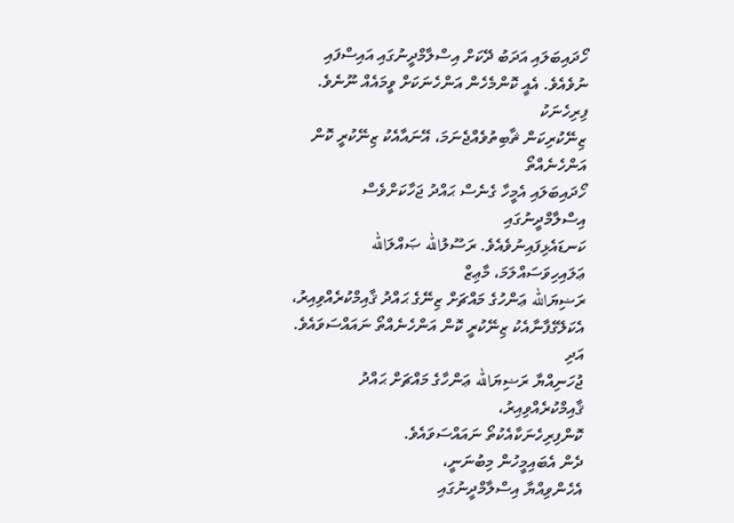ހޯދައިބަލައި އަދަބު ދޭކަށް އިސްލާމްދީނުގައި އައިސްފައި
ނުވެއެވެ. އެއީ ކޮންމެހެން އަންހެނަކަށް ވީމައެއް ނޫނެވެ.
ފިރިހެނަކު
ޒިނޭކުރިކަން ޘާބިތުވެއްޖެނަމަ، އޭނައާއެކު ޒިނޭކުރީ ކޮން އަންހެނެއްތޯ
ހޯދައިބަލައި އެމީހާ ގެނެސް ޙައްދު ޖަހާކަށްވެސް އިސްލާމްދީނުގައި
ކަނޑައެޅިފައިނުވެއެވެ. ރަސޫލުالله ޞައްލަالله ޢަލައިހިވަސައްލަމަ، މާޢިޒް
ރަޟިޔަالله ޢަންހުގެ މައްޗަށް ޒިނޭގެ ޙައްދު ޤާއިމްކުރެއްވިއިރު،
އެކަލޭގެފާނާއެކު ޒިނޭކުރީ ކޮން އަންހެނެއްތޯ ނައައްސަވައެވެ. އަދި
ޖުހަނިއްޔާ ރަޟިޔަالله ޢަންހާގެ މައްޗަށް ޙައްދު ޤާއިމްކުރެއްވިއިރު،
ކޮންފިރިހެނަކާއެކުތޯ ނައައްސަވައެވެ.
ދެން އެބައިމީހުން މިބުނަނީ،
އެހެންވިއްޔާ އިސްލާމްދީނުގައި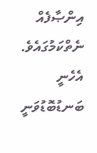އިންޞާފެއް ނެތްކަމުގައެވެ. އެހެނީ
ބަނޑުބޮޑުވަނީ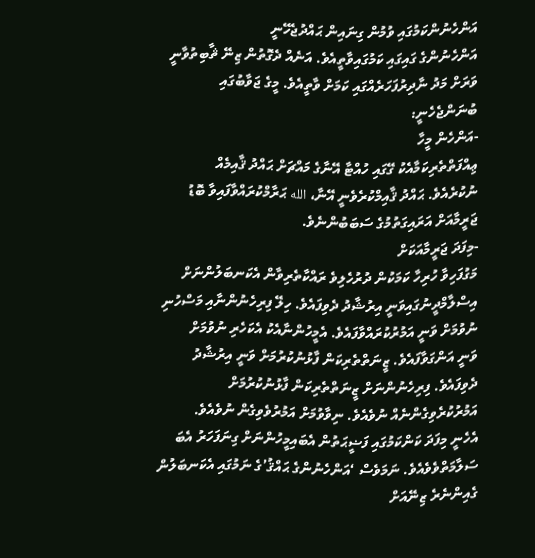އަންހެނުންކަމުގައި ވުމުން ގިނައިން ޙައްދުޖެހޭނީ
އަންހެނުންގެ ގައިގައި ކަމުގައިވާތީއެވެ. އަނެއް ދެގޮތުން ޒިނޭ ޘާބިތުވާނީ
ވަރަށް މަދު ނާދިރުފަހަރެއްގައި ކަމަށް ވާތީއެވެ. މީގެ ޖަވާބުގައި
ބުނަންޖެހެނީ:
-އަންހެން މީހާ
ޢިއްފަތްތެރިކަމާއެކު ގޭގައި ހުއްޓާ އޭނާގެ މައްޗަށް ޙައްދު ޤާއިމެއް
ނުކުރެއެވެ. ޙައްދު ޤާއިމްކުރެވެނީ އޭނާ، الله ޙަރާމްކުރައްވާފައިވާ ބޮޑު
ޖަރީމާއަށް އަރައިގަތުމުގެ ސަބަބުންނެވެ.
-މިފަދަ ޖަރީމާއަކަށް
މަގުފަހިވާ ހުރިހާ ކަމަކުން ދުރުހެލިވެ ރައްކާތެރިވާން އެކަނބަލުންނަށް
އިސްލާމްދީނުގައިވަނީ އިރުޝާދު ދެވިފައެވެ. ހިލޭ ފިރިހެނުންނާއި މަސްހުނި
ނުވުމަށް ވަނީ އަމުރުކުރައްވާފައެވެ. އެމީހުންނާއެކު އެކަހެރި ނުވުމަށް
ވަނީ އަންގަވާފައެވެ. ޒީނަތްތެރިކަން ފާޅުނުކުރުމަށް ވަނީ އިރުޝާދު
ދެވިފައެވެ. ފިރިހެނުންނަށް ޒީނަތްތެރިކަން ފާޅުނުކުރުމަށް
އަމުރުކުރެވިގެންނެއް ނުވެއެވެ. ނިވާވުމަށް އަމުރުވެވިގެން ނުވެއެވެ.
އެހެނީ މިފަދަ ކަންކަމުގައި ފަޟީޙަތުން އެބައިމީހުންނަށް ގިނަފަހަރު އެބަ
ސަލާމަތްވެވެއެވެ. ނަމަވެސް ‘އަންހެނުންގެ ޙައްޤު’ގެ ނަމުގައި އެކަނބަލުން
ގެއިންނެރެ ޒިނޭއަށް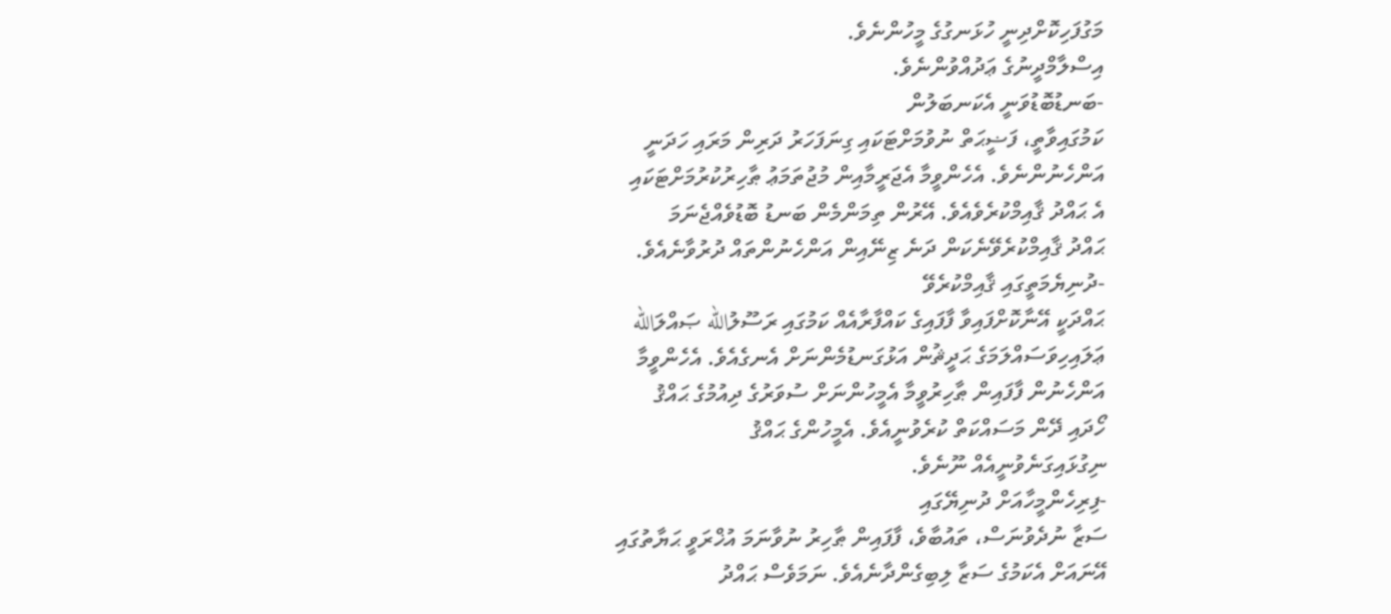މަގުފަހިކޮށްދިނީ ހުޅަނގުގެ މީހުންނެވެ.
އިސްލާމްދީނުގެ ޢަދުއްވުންނެވެ.
-ބަނޑުބޮޑުވަނީ އެކަނބަލުން
ކަމުގައިވާތީ، ފަޟީޙަތް ނުވުމަށްޓަކައި ގިނަފަހަރު ދަރިން މަރައި ހަދަނީ
އަންހެނުންނެވެ. އެހެންވީމާ އެޖަރީމާއިން މުޖުތަމަޢު ޠާހިރުކުރުމަށްޓަކައި
އެ ޙައްދު ޤާއިމްކުރެވެއެވެ. އޭރުން ތިމަންމެން ބަނޑު ބޮޑުވެއްޖެނަމަ
ޙައްދު ޤާއިމްކުރެވޭނެކަން ދަނެ ޒިނޭއިން އަންހެނުންތައް ދުރުވާނެއެވެ.
-ދުނިޔެމަތީގައި ޤާއިމްކުރެވޭ
ޙައްދަކީ އޭނާކޮށްފައިވާ ފާފައިގެ ކައްފާރާއެއް ކަމުގައި ރަސޫލުالله ޞައްލަالله
ޢަލައިހިވަސައްލަމަގެ ޙަދީޘުން އަޅުގަނޑުމެންނަށް އެނގެއެވެ. އެހެންވީމާ
އަންހެނުން ފާފައިން ޠާހިރުވީމާ އެމީހުންނަށް ސުވަރުގެ ދިއުމުގެ ޙައްޤު
ހޯދައި ދޭން މަސައްކަތް ކުރެވުނީއެވެ. އެމީހުންގެ ޙައްޤު
ނިގުޅައިގަނެވުނީއެއް ނޫނެވެ.
-ފިރިހެންމީހާއަށް ދުނިޔޭގައި
ސަޒާ ނުދެވުނަސް، ތައުބާވެ، ފާފައިން ޠާހިރު ނުވާނަމަ އުޚްރަވީ ޙަޔާތުގައި
އޭނައަށް އެކަމުގެ ސަޒާ ލިބިގެންދާނެއެވެ. ނަމަވެސް ޙައްދު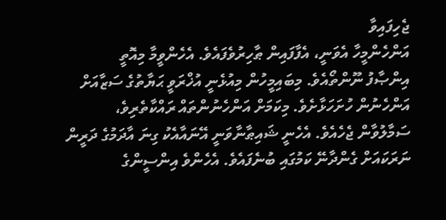ޖެހިފައިވާ
އަންހެންމީހާ އެވަނީ، އެފާފައިން ޠާހިރުވެފައެވެ. އެހެންވީމާ މިއޮތީ
އިންޞާފު ނޫންތޯއެވެ. މިބައިމީހުން މިއުޅެނީ އުޚްރަވީ ޙަޔާތުގެ ސަޒާއަށް
އަންހެނުން ހުށަހަޅާށެވެ. މިކަމަށް އަންހެނުންތައް ރައްކާތެރިވެ،
ސަމާލުވާން ޖެހެއެވެ. އެހެނީ ޝައިޠާނާވަނީ އޭނައާއެކު ގިނަ އާދަމުގެ ދަރީން
ނަރަކައަށް ގެންދާނޭ ކަމުގައި ބުނެފައެވެ. އެހެންވެ އިންސީންގެ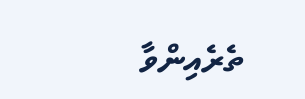ތެރެއިންވާ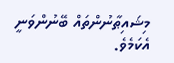މިޝައިޠާނުންތައް ބޭނުންވަނީ އެކަމެވެ.